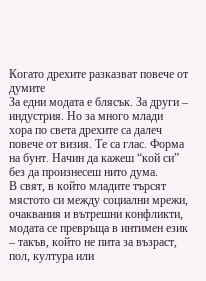Когато дрехите разказват повече от думите
За едни модата е блясък. За други – индустрия. Но за много млади хора по света дрехите са далеч повече от визия. Те са глас. Форма на бунт. Начин да кажеш “кой си” без да произнесеш нито дума.
В свят, в който младите търсят мястото си между социални мрежи, очаквания и вътрешни конфликти, модата се превръща в интимен език – такъв, който не пита за възраст, пол, култура или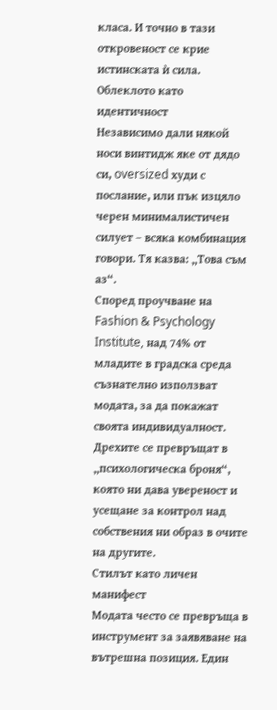класа. И точно в тази откровеност се крие истинската ѝ сила.
Облеклото като идентичност
Независимо дали някой носи винтидж яке от дядо си, oversized худи с послание, или пък изцяло черен минималистичен силует – всяка комбинация говори. Тя казва: „Това съм аз“.
Според проучване на Fashion & Psychology Institute, над 74% от младите в градска среда съзнателно използват модата, за да покажат своята индивидуалност. Дрехите се превръщат в „психологическа броня“, която ни дава увереност и усещане за контрол над собствения ни образ в очите на другите.
Стилът като личен манифест
Модата често се превръща в инструмент за заявяване на вътрешна позиция. Един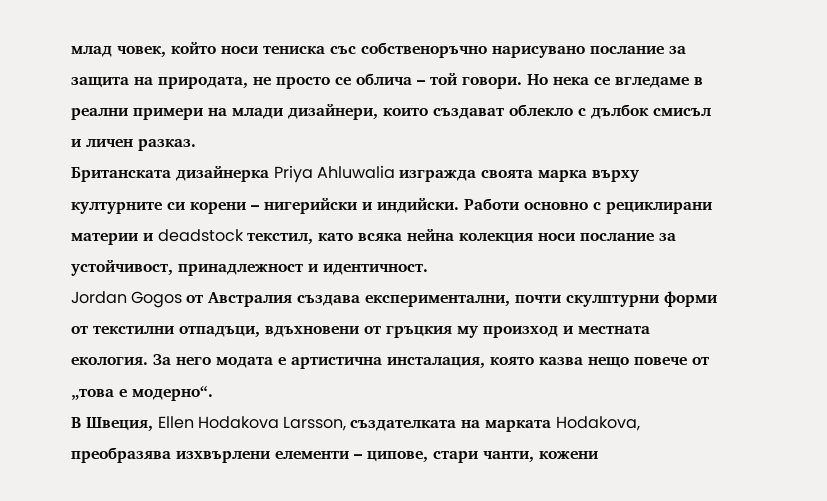млад човек, който носи тениска със собственоръчно нарисувано послание за защита на природата, не просто се облича – той говори. Но нека се вгледаме в реални примери на млади дизайнери, които създават облекло с дълбок смисъл и личен разказ.
Британската дизайнерка Priya Ahluwalia изгражда своята марка върху културните си корени – нигерийски и индийски. Работи основно с рециклирани материи и deadstock текстил, като всяка нейна колекция носи послание за устойчивост, принадлежност и идентичност.
Jordan Gogos от Австралия създава експериментални, почти скулптурни форми от текстилни отпадъци, вдъхновени от гръцкия му произход и местната екология. За него модата е артистична инсталация, която казва нещо повече от „това е модерно“.
В Швеция, Ellen Hodakova Larsson, създателката на марката Hodakova, преобразява изхвърлени елементи – ципове, стари чанти, кожени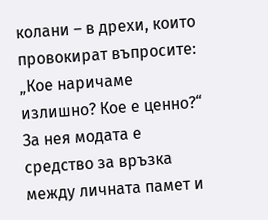колани – в дрехи, които провокират въпросите: „Кое наричаме излишно? Кое е ценно?“ За нея модата е средство за връзка между личната памет и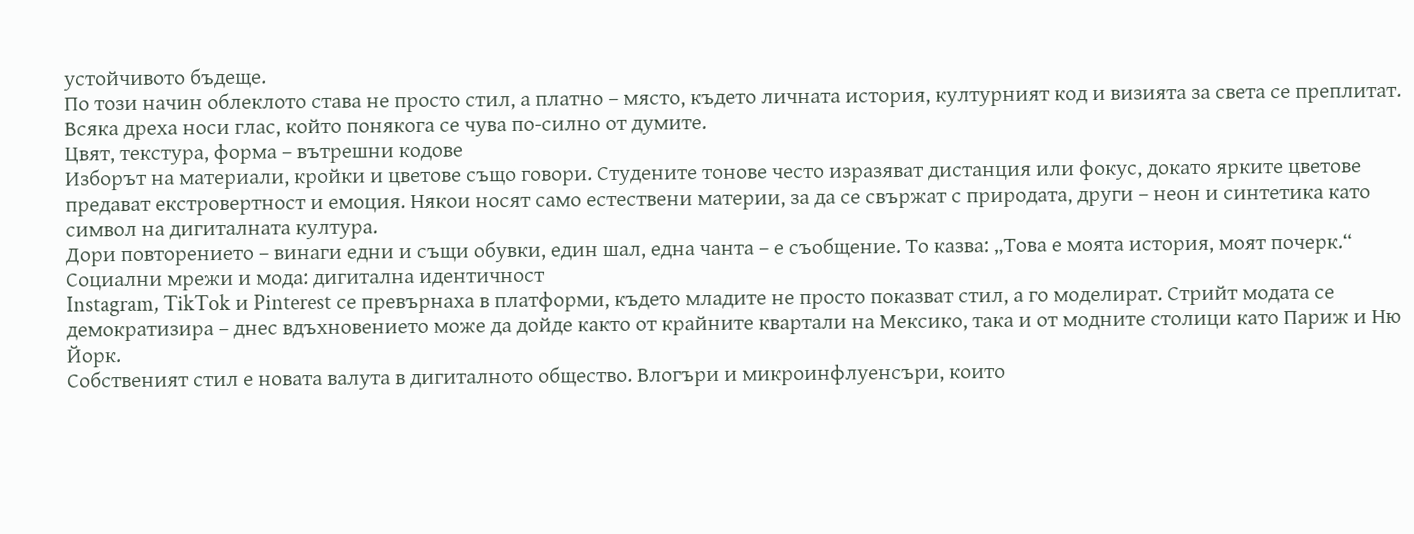устойчивото бъдеще.
По този начин облеклото става не просто стил, а платно – място, където личната история, културният код и визията за света се преплитат. Всяка дреха носи глас, който понякога се чува по-силно от думите.
Цвят, текстура, форма – вътрешни кодове
Изборът на материали, кройки и цветове също говори. Студените тонове често изразяват дистанция или фокус, докато ярките цветове предават екстровертност и емоция. Някои носят само естествени материи, за да се свържат с природата, други – неон и синтетика като символ на дигиталната култура.
Дори повторението – винаги едни и същи обувки, един шал, една чанта – е съобщение. То казва: „Това е моята история, моят почерк.“
Социални мрежи и мода: дигитална идентичност
Instagram, TikTok и Pinterest се превърнаха в платформи, където младите не просто показват стил, а го моделират. Стрийт модата се демократизира – днес вдъхновението може да дойде както от крайните квартали на Мексико, така и от модните столици като Париж и Ню Йорк.
Собственият стил е новата валута в дигиталното общество. Влогъри и микроинфлуенсъри, които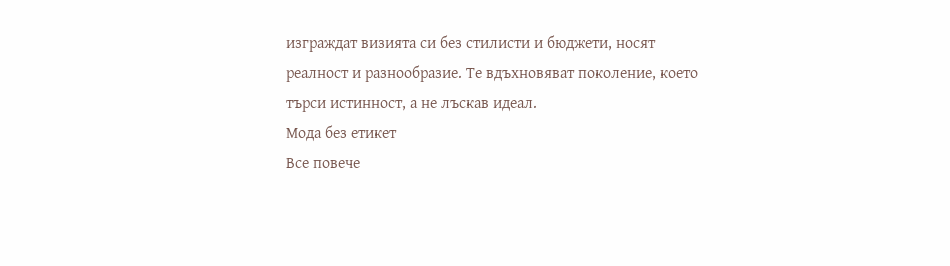изграждат визията си без стилисти и бюджети, носят реалност и разнообразие. Те вдъхновяват поколение, което търси истинност, а не лъскав идеал.
Мода без етикет
Все повече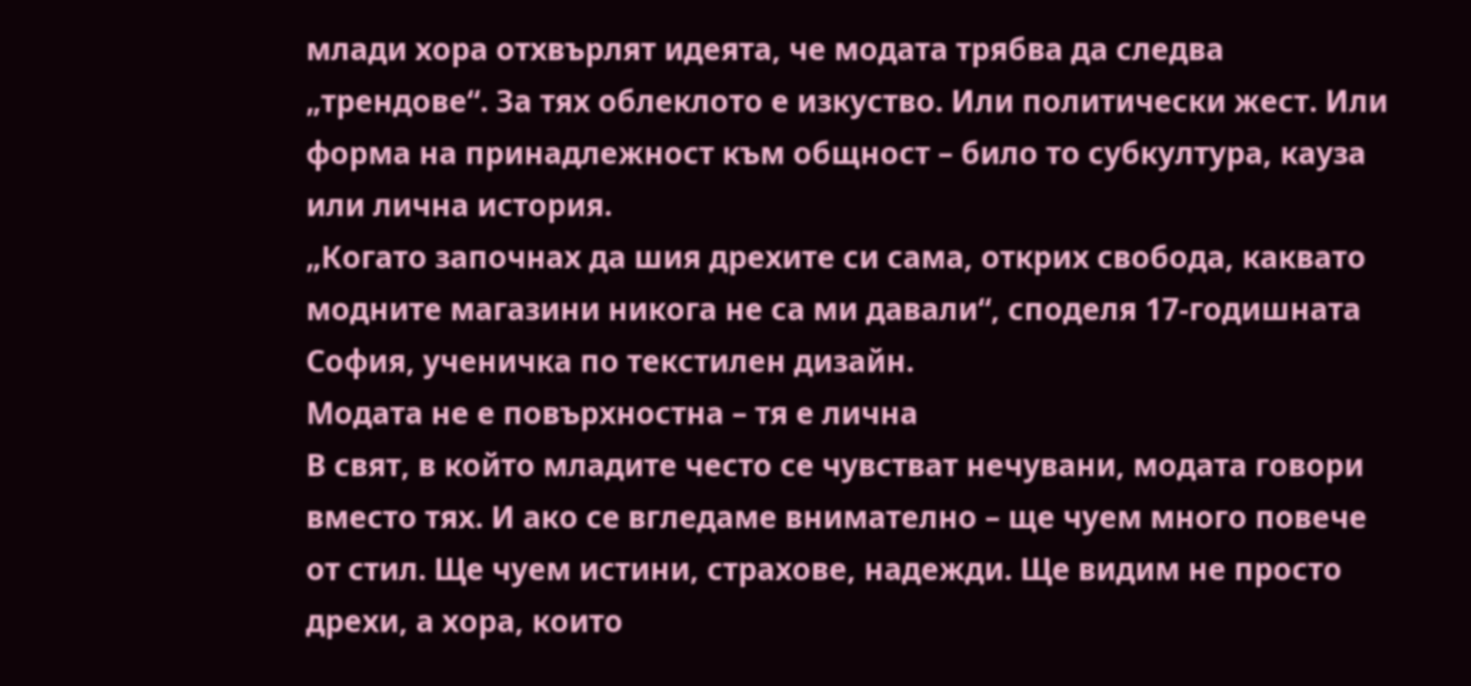млади хора отхвърлят идеята, че модата трябва да следва „трендове“. За тях облеклото е изкуство. Или политически жест. Или форма на принадлежност към общност – било то субкултура, кауза или лична история.
„Когато започнах да шия дрехите си сама, открих свобода, каквато модните магазини никога не са ми давали“, споделя 17-годишната София, ученичка по текстилен дизайн.
Модата не е повърхностна – тя е лична
В свят, в който младите често се чувстват нечувани, модата говори вместо тях. И ако се вгледаме внимателно – ще чуем много повече от стил. Ще чуем истини, страхове, надежди. Ще видим не просто дрехи, а хора, които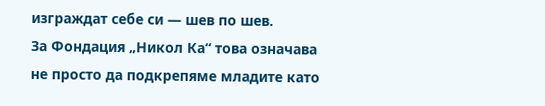изграждат себе си — шев по шев.
За Фондация „Никол Ка“ това означава не просто да подкрепяме младите като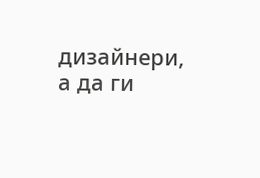дизайнери, а да ги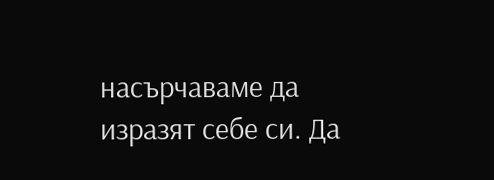насърчаваме да изразят себе си. Да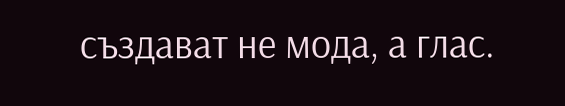създават не мода, а глас.